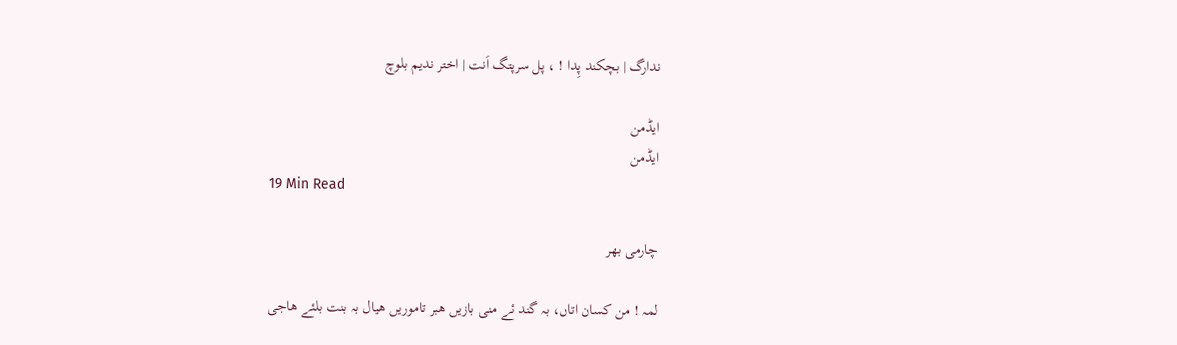ندارگ | بچکند پِدا ! ، پل سرپتگ اَنت | اختر ندیم بلوچ

ایڈمن
ایڈمن
19 Min Read

چارمی بھر

لمہ ! من کسان اتاں، بہ گند ئے منی بازیں ھبر تاموریں ھیال بہ بنت بلئے ھاجی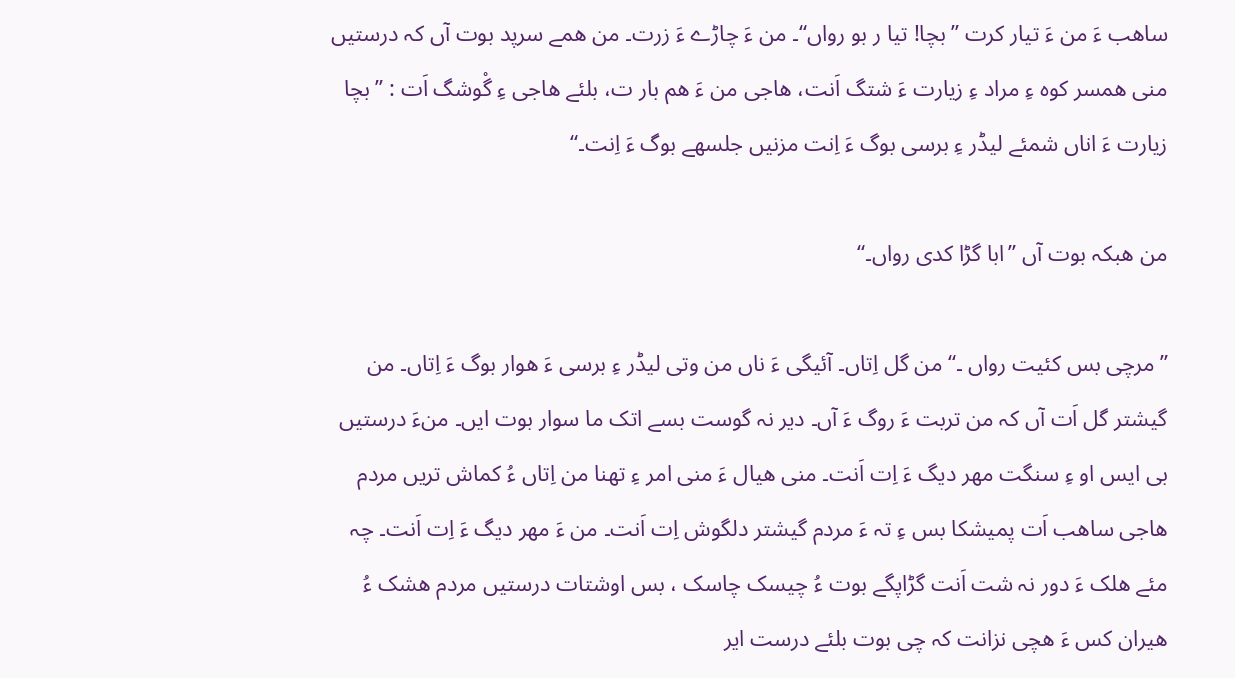ساھب ءَ من ءَ تیار کرت ”بچا! تیا ر بو روا‌ں“۔ من ءَ چاڑے ءَ زرت۔ من ھمے سرپد بوت آں کہ درستیں منی ھمسر کوہ ءِ مراد ءِ زیارت ءَ شتگ اَنت، ھاجی من ءَ ھم بار ت، بلئے ھاجی ءِ گْوشگ اَت : ”بچا زیارت ءَ اناں شمئے لیڈر ءِ برسی بوگ ءَ اِنت مزنیں جلسھے بوگ ءَ اِنت۔“

من ھبکہ بوت آں ”ابا گڑا کدی رواں۔“

”مرچی بس کئیت رواں ۔“ من گل اِتاں۔ آئیگی ءَ ناں من وتی لیڈر ءِ برسی ءَ ھوار بوگ ءَ اِتاں۔ من گیشتر گل اَت آں کہ من تربت ءَ روگ ءَ آں۔ دیر نہ گوست بسے اتک ما سوار بوت ایں۔ منءَ درستیں بی ایس او ءِ سنگت مھر دیگ ءَ اِت اَنت۔ منی ھیال ءَ منی امر ءِ تھنا من اِتاں ءُ کماش تریں مردم ھاجی ساھب اَت پمیشکا بس ءِ تہ ءَ مردم گیشتر دلگوش اِت اَنت۔ من ءَ مھر دیگ ءَ اِت اَنت۔ چہ مئے ھلک ءَ دور نہ شت اَنت گڑاپگے بوت ءُ چیسک چاسک ، بس اوشتات درستیں مردم ھشک ءُ ھیران کس ءَ ھچی نزانت کہ چی بوت بلئے درست ایر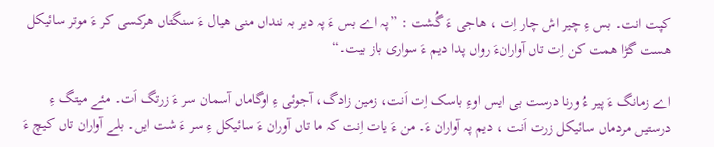کپت انت۔ بس ءِ چیر اش چار اِت ، ھاجی ءَ گُشت : ”پہ اے بس ءَ پہ دیر بہ ننداں منی ھیال ءَ سنگتاں ھرکسی کر ءَ موتر سائیکل ھست گڑا ھمت کن اِت تاں آوارانءَ رواں پدا دیم ءَ سواری باز بیت۔“

اے زمانگ ءَ پیر ءُ ورنا درست بی ایس اوءِ باسک اِت اَنت، زمین زادگ، آجوئی ءِ اوگاماں آسمان سر ءَ زرتگ اَت۔ مئے میتگ ءِ درستیں مردماں سائیکل زرت اَنت ، دیم پہ آواران ءَ۔ من ءَ یات اِنت کہ ما تاں آوران ءَ سائیکل ءِ سر ءَ شت ایں۔ بلے آواران تاں کیچ ءَ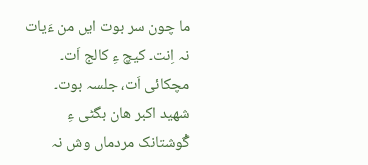ما چون سر بوت ایں من ءَیات نہ اِنت۔ کیچ ءِ کالج اَت۔ مچکائی اَت، جلسہ بوت۔ شھید اکبر ھان بگٹی ءِ گْوشتانک مردماں وش نہ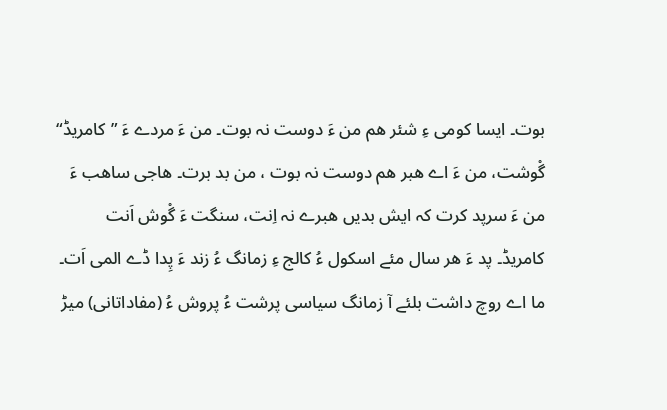بوت۔ ایسا کومی ءِ شئر ھم من ءَ دوست نہ بوت۔ من ءَ مردے ءَ ”کامریڈ“ گْوشت، من ءَ اے ھبر ھم دوست نہ بوت ، من بد برت۔ ھاجی ساھب ءَ من ءَ سرپد کرت کہ ایش بدیں ھبرے نہ اِنت، سنگت ءَ گْوش اَنت کامریڈ۔ پد ءَ ھر سال مئے اسکول ءُ کالج ءِ زمانگ ءُ زند ءَ پِدا ڈے المی اَت۔ ما اے روچ داشت بلئے آ زمانگ سیاسی پرشت ءُ پروش ءُ (مفاداتانی) میڑ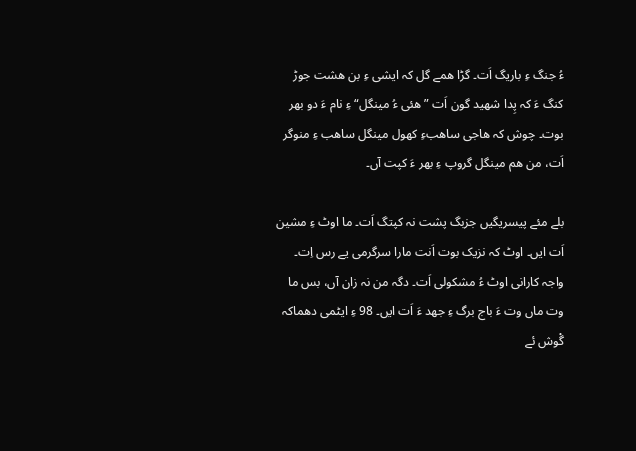ءُ جنگ ءِ باریگ اَت۔ گڑا ھمے گل کہ ایشی ءِ بن ھشت جوڑ کنگ ءَ کہ پِدا شھید گون اَت ”ھئی ءُ مینگل“ ءِ نام ءَ دو بھر بوت۔ چوش کہ ھاجی ساھبءِ کھول مینگل ساھب ءِ منوگر اَت، من ھم مینگل گروپ ءِ بھر ءَ کپت آں۔

بلے مئے پیسریگیں جزبگ پشت نہ کپتگ اَت۔ ما اوٹ ءِ مشین اَت ایں۔ اوٹ کہ نزیک بوت اَنت مارا سرگرمی یے رس اِت۔ واجہ کارانی اوٹ ءُ مشکولی اَت۔ دگہ من نہ زان آں، بس ما وت ماں وت ءَ باج برگ ءِ جھد ءَ اَت ایں۔ 98 ءِ ایٹمی دھماکہ گْوش ئے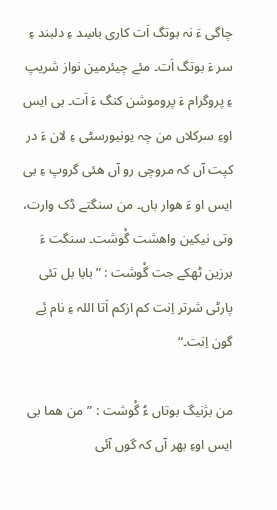چاگی ءَ نہ بوتگ اَت کاری باسِد ءِ دلبند ءِ سر ءَ بوتگ اَت۔ مئے چیئرمین نواز شریپ ءِ پروگرام ءَ پروموشن کنگ ءَ اَت۔ بی ایس اوءِ سرکلاں من چہ یونیورسٹی ءِ لان ءَ در کپت آں کہ مروچی رو آں ھئی گروپ ءِ بی ایس او ءَ ھوار باں۔ من سنگتے ڈک وارت، وتی نیکین واھشت گْوشت۔ سنگت ءَ برزین ٹھکے جت گْوشت : ”بابا بل تئی پارٹی شرتر اِنت کم ازکم اَتا اللہ ءِ نام ئِے گون اِنت۔“

من بژنیگ بوتاں ءُ گْوشت : ”من ھما بی ایس اوءِ بھر آں کہ گوں آئی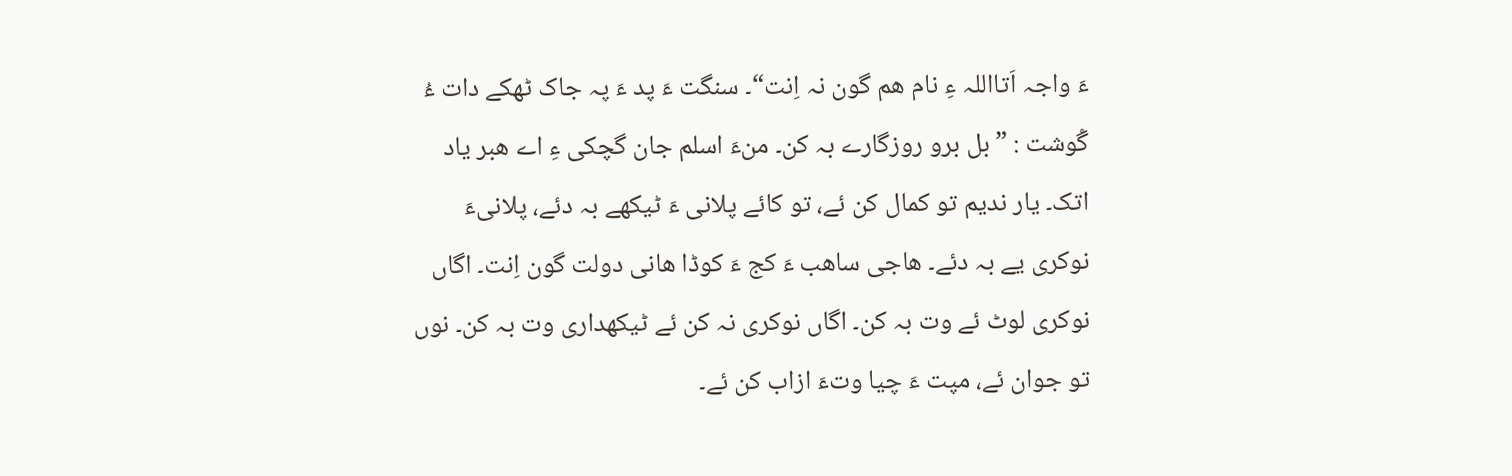ءَ واجہ اَتااللہ ءِ نام ھم گون نہ اِنت“۔ سنگت ءَ پد ءَ پہ جاک ٹھکے دات ءُ گْوشت : ”بل برو روزگارے بہ کن۔ منءَ اسلم جان گچکی ءِ اے ھبر یاد اتک۔ یار ندیم تو کمال کن ئے، تو کائے پلانی ءَ ٹیکھے بہ دئے، پلانیءَ نوکری یے بہ دئے۔ ھاجی ساھب ءَ کج ءَ کوڈا ھانی دولت گون اِنت۔ اگاں نوکری لوٹ ئے وت بہ کن۔ اگاں نوکری نہ کن ئے ٹیکھداری وت بہ کن۔ نوں تو جوان ئے، مپت ءَ چیا وتءَ ازاب کن ئے۔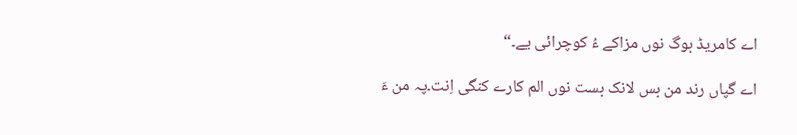اے کامریڈ بوگ نوں مزاکے ءُ کوچرائی یے۔“

اے گپاں رند من بس لانک بست نوں الم کارے کنگی اِنت۔پہ من ءَ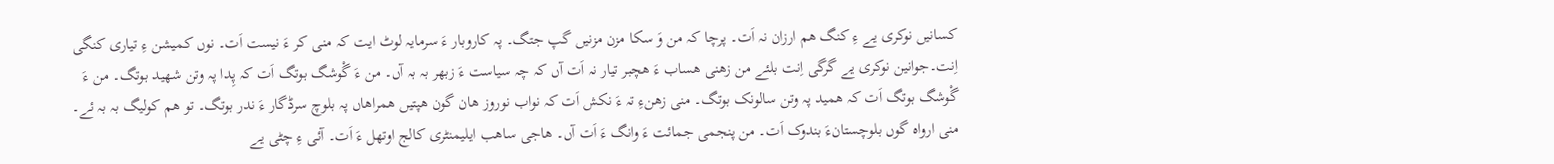کسانیں نوکری یے ءِ کنگ ھم ارزان نہ اَت۔ پرچا کہ من وَ سکا مزن مزنیں گپ جتگ۔ پہ کاروبار ءَ سرمایہ لوٹ ایت کہ منی کر ءَ نیست اَت۔ نوں کمیشن ءِ تیاری کنگی اِنت۔جوانین نوکری یے گرگی اِنت بلئے من زھنی ھساب ءَ ھچبر تیار نہ اَت آں کہ چہ سیاست ءَ زبھر بہ بہ آں۔ من ءَ گْوشگ بوتگ اَت کہ پِدا پہ وتن شھید بوتگ۔ من ءَ گْوشگ بوتگ اَت کہ ھمید پہ وتن سالونک بوتگ۔ منی زھنءِ تہ ءَ نکش اَت کہ نواب نوروز ھان گون ھپتیں ھمراھاں پہ بلوچ سرڈگار ءَ ندر بوتگ۔ تو ھم کولیگ بہ بہ ئے۔ منی ارواہ گوں بلوچستانءَ بندوک اَت۔ من پنجمی جمائت ءَ وانگ ءَ اَت آں۔ ھاجی ساھب ایلیمنٹری کالج اوتھل ءَ اَت۔ آئی ءِ چٹی یے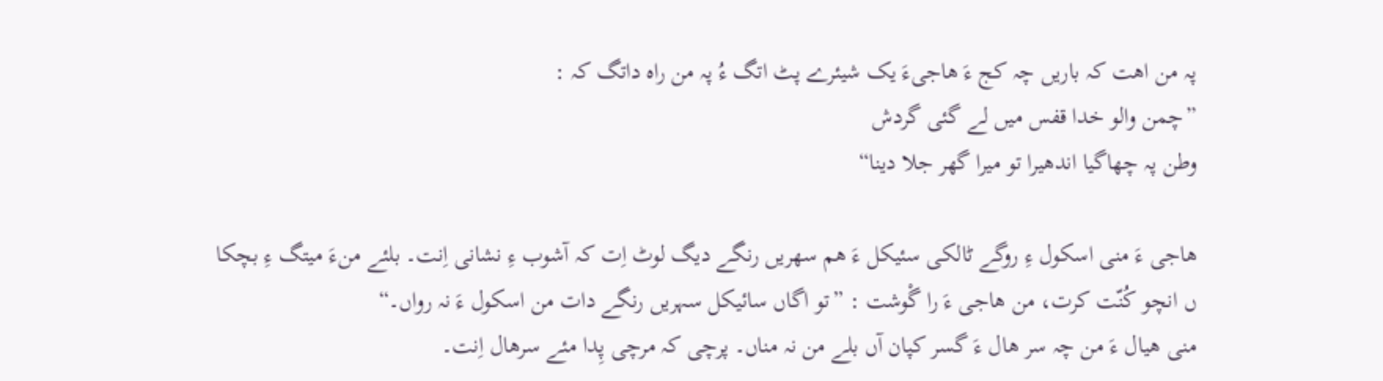پہ من اھت کہ باریں چہ کج ءَ ھاجیءَ یک شیئرے پٹ اتگ ءُ پہ من راہ داتگ کہ :
”چمن والو خدا قفس میں لے گئی گردش
وطن پہ چھاگیا اندھیرا تو میرا گھر جلا دینا“

ھاجی ءَ منی اسکول ءِ روگے ٹالکی سئیکل ءَ ھم سھریں رنگے دیگ لوٹ اِت کہ آشوب ءِ نشانی اِنت۔ بلئے منءَ میتگ ءِ بچکا ں انچو کُنّت کرت، من ھاجی ءَ را گْوشت : ”تو اگاں سائیکل سہریں رنگے دات من اسکول ءَ نہ رواں۔“
منی ھیال ءَ من چہ سر ھال ءَ گسر کپان آں بلے من نہ مناں۔ پرچی کہ مرچی پِدا مئے سرھال اِنت۔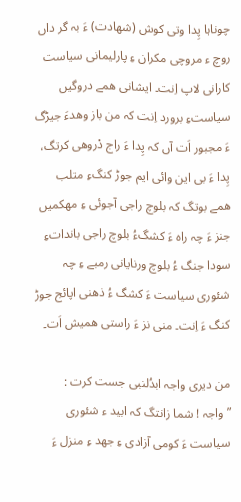چوناہا پِدا وتی کوش (شھادت) ءَ بہ گر داں روچ ء مروچی مکران ءِ پارلیمانی سیاست کارانی لاپ اِنت۔ ایشانی ھمے دروگیں سیاستءِ برورد اِنت کہ من باز وھدءَ جیڑگ ءَ مجبور اَت آں کہ پِدا ءَ راج دْروھی کرتگ، پِدا ءَ بی این وائی ایم جوڑ کنگءِ متلب ھمے بوتگ کہ بلوچ راجی آجوئی ءِ مھکمیں جنز ءَ چہ راہ ءَ کشگءُ بلوچ راجی بانداتءِ سودا جنگ ءُ بلوچ ورنایانی رمبے ءِ چہ شئوری سیاست ءَ کشگ ءُ ذھنی اپائج جوڑ کنگ ءَ اِنت۔ منی نز ءَ راستی ھمیش اَت۔

من دیری واجہ ابدُلنبی جست کرت : ”واجہ ! شما زانتگ کہ ابید ء شئوری سیاست ءَ کومی آزادی ءِ جھد ءِ منزل ءَ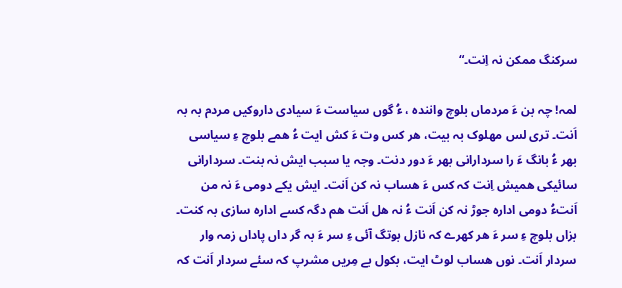سرکنگ ممکن نہ اِنت۔“

لمہ! چہ بن ءَ مردماں بلوچ وانندہ ، ءُ گوں سیاست ءَ سیادی داروکیں مردم بہ بہ اَنت۔ تری لس مھلوک بہ بیت، ھر کس وت ءَ کش ایت ءُ ھمے بلوچ ءِ سیاسی بھر ءُ بانگ ءَ را سردارانی بھر ءَ دور دنت۔ وجہ یا سبب ایش نہ بنت۔ سردارانی سائیکی ھمیش اِنت کہ کس ءَ ھساب نہ کن اَنت۔ ایش یکے دومی ءَ نہ من اَنتءُ دومی ادارہ جوڑ نہ کن اَنت ءُ نہ ھل اَنت ھم دگہ کسے ادارہ سازی بہ کنت۔ بزاں بلوچ ءِ سر ءَ ھر کھرے کہ نازل بوتگ آئی ءِ سر ءَ بہ گر داں پاداں زمہ وار سردار اَنت۔ نوں ھساب لوٹ ایت، بکول بے مِریں مشرپ کہ سئے سردار اَنت کہ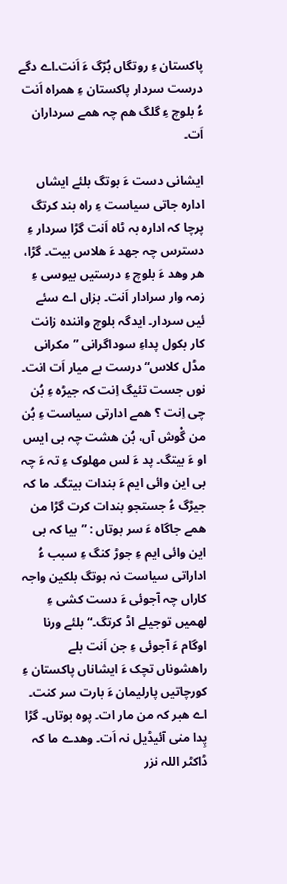پاکستان ءِ روتگاں بُرّگ ءَ اَنت۔اے دگے درست سردار پاکستان ءِ ھمراہ اَنت ءُ بلوچ ءِ گلگ ھم چہ ھمے سرداران اَت۔

ایشانی دست ءَ بوتگ بلئے ایشاں ادارہ جاتی سیاست ءِ راہ بند کرتگ پرچا کہ ادارہ بہ ٹاہ اَنت گڑا سردار ءِ دسترس چہ جھد ءَ ھلاس بیت۔ گڑا، ھر وھد ءَ بلوچ ءِ درستیں بیوسی ءِ زمہ وار سرادار اَنت۔ بزاں اے سئے ئیں سردار۔ ایدگہ بلوچ وانندہ زانت کار بکول پداءِ سوداگرانی ”مکرانی مڈل کلاس“ درست بے میار اَت انت۔ نوں جست تئیگ اِنت کہ جیڑہ ءِ بُن چی اِنت ؟ ھمے ادارتی سیاست ءِ بُن من گْوش آں، بُن ھشت چہ بی ایس او ءَ بیتگ۔ پد ءَ لس مھلوک ءِ تہ ءَ چہ بی این وائی ایم ءَ بندات بیتگ۔ ما کہ جیڑگ ءُ جستجو بندات کرت گڑا من ھمے جاگاہ ءَ سر بوتاں : ”بیا کہ بی این وائی ایم ءِ جوڑ کنگ ءِ سبب ءُ اداراتی سیاست نہ بوتگ بلکین واجہ کاراں چہ آجوئی ءَ دست کشی ءِ لھمیں توجیلے اڈ کرتگ۔“ بلئے ورنا اوگام ءَ آجوئی ءِ جن اَنت بلے راھشوناں تچک ءَ ایشاناں پاکستان ءِ کورچاتیں پارلیمان ءَ بارت سر کنت۔ اے ھبر کہ من مار ات۔ پوہ بوتاں۔ گڑا پِدا منی آئیڈیل نہ اَت۔ وھدے ما کہ ڈاکٹر اللہ نزر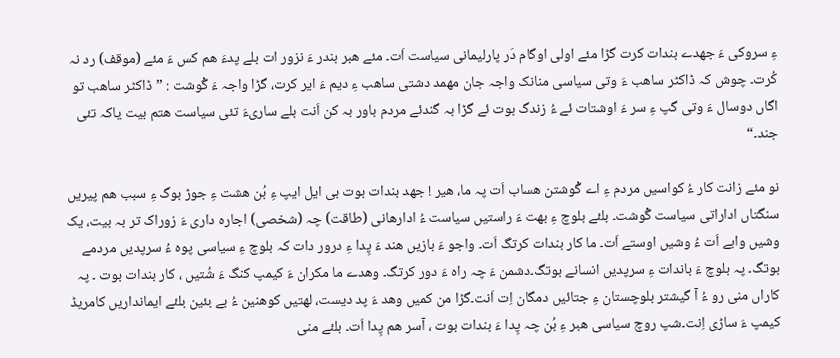ءِ سروکی ءَ جھدے بندات کرت گڑا مئے اولی اوگام دَر پارلیمانی سیاست اَت۔ مئے ھبر بندر ءَ نزور ات بلے پدءَ ھم کس ءَ مئے (موقف) رد نہ کُرت۔ چوش کہ ڈاکٹر ساھب ءَ وتی سیاسی منانک واجہ جان مھمد دشتی ساھب ءِ دیم ءَ ایر کرت، گڑا واجہ ءَ گْوشت : ”ڈاکٹر ساھب تو اگاں دوسال ءَ وتی گپ ءِ سر ءَ اوشتات ئے ءُ زندگ بوت ئے گڑا بہ گندئے مردم باور بہ کن اَنت بلے ساریءَ تئی سیاست ھتم بیت یاکہ تئی جند۔“

نو مئے زانت کار ءُ کواسیں مردم ءِ اے گْوشتن ھساب اَت پہ ما، ھیر ! جھد بندات بوت بی ایل ایپ ءِ بُن ھشت ءِ جوڑ بوگ ءِ سبب ھم پیریں سنگتاں اداراتی سیاست گْوشت۔ بلئے بلوچ ءِ بھت ءَ راستیں سیاست ءُ ادارھانی (طاقت) چہ (شخصی) اجارہ داری ءَ زوراک تر بہ بیت، یک وشیں وابے اَت ءُ وشیں اوستے اَت۔ ما کار بندات کرتگ اَت۔ واجو ءَ بازیں ھند ءَ پِدا ءِ درور دات کہ بلوچ ءِ سیاسی پوہ ءُ سرپدیں مردمے بوتگ۔ پہ بلوچ ءَ باندات ءِ سرپدیں انسانے بوتگ۔دشمن ءَ چہ راہ ءَ دور کرتگ۔ وھدے ما مکران ءَ کیمپ کنگ ءَ شُتیں ، کار بندات بوت ۔ پہ کاراں منی رو ءُ آ گیشتر بلوچستان ءِ جتائیں دمگان اِت اَنت۔گڑا من کمیں وھد ءَ پد دیست، لھتیں کوھنین ءُ بے بئین بلئے ایمانداریں کامریڈ کیمپ ءَ ساڑی اِنت۔شپ روچ سیاسی ھبر ءِ بُن چہ پِدا ءَ بندات بوت ، آسر ھم پِدا اَت۔ بلئے منی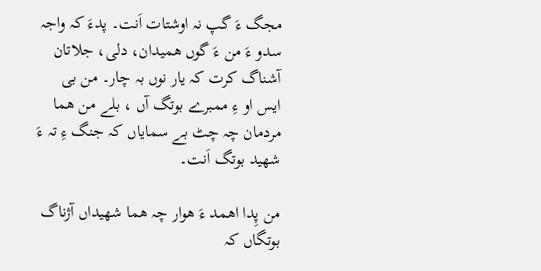مجگ ءَ گپ نہ اوشتات اَنت۔ پدءَ کہ واجہ سدو ءَ من ءَ گوں ھمیدان، دلی، جلاتان آشناگ کرت کہ یار نوں بہ چار۔ من بی ایس او ءِ ممبرے بوتگ آں ، بلے من ھما مردمان چہ چٹ بے سمایاں کہ جنگ ءِ تہ ءَ شھید بوتگ اَنت۔

من پِدا اھمد ءَ ھوار چہ ھما شھیداں آژناگ بوتگاں کہ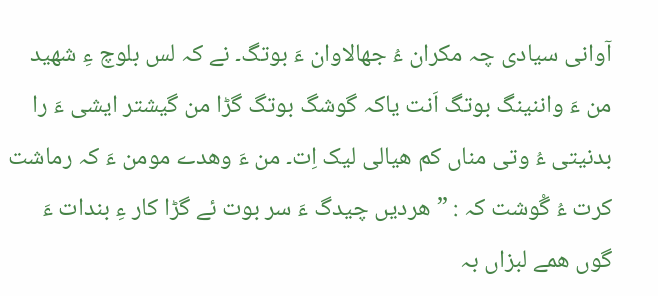آوانی سیادی چہ مکران ءُ جھالاوان ءَ بوتگ۔ نے کہ لس بلوچ ءِ شھید من ءَ واننینگ بوتگ اَنت یاکہ گوشگ بوتگ گڑا من گیشتر ایشی ءَ را بدنیتی ءُ وتی مناں کم ھیالی لیک اِت۔ من ءَ وھدے مومن ءَ کہ رماشت کرت ءُ گْوشت کہ : ”ھردیں چیدگ ءَ سر بوت ئے گڑا کار ءِ بندات ءَ گوں ھمے لبزاں بہ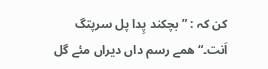کن کہ : ”بچکند پِدا پل سرپتگ اَنت۔“ ھمے رسم داں دیراں مئے گل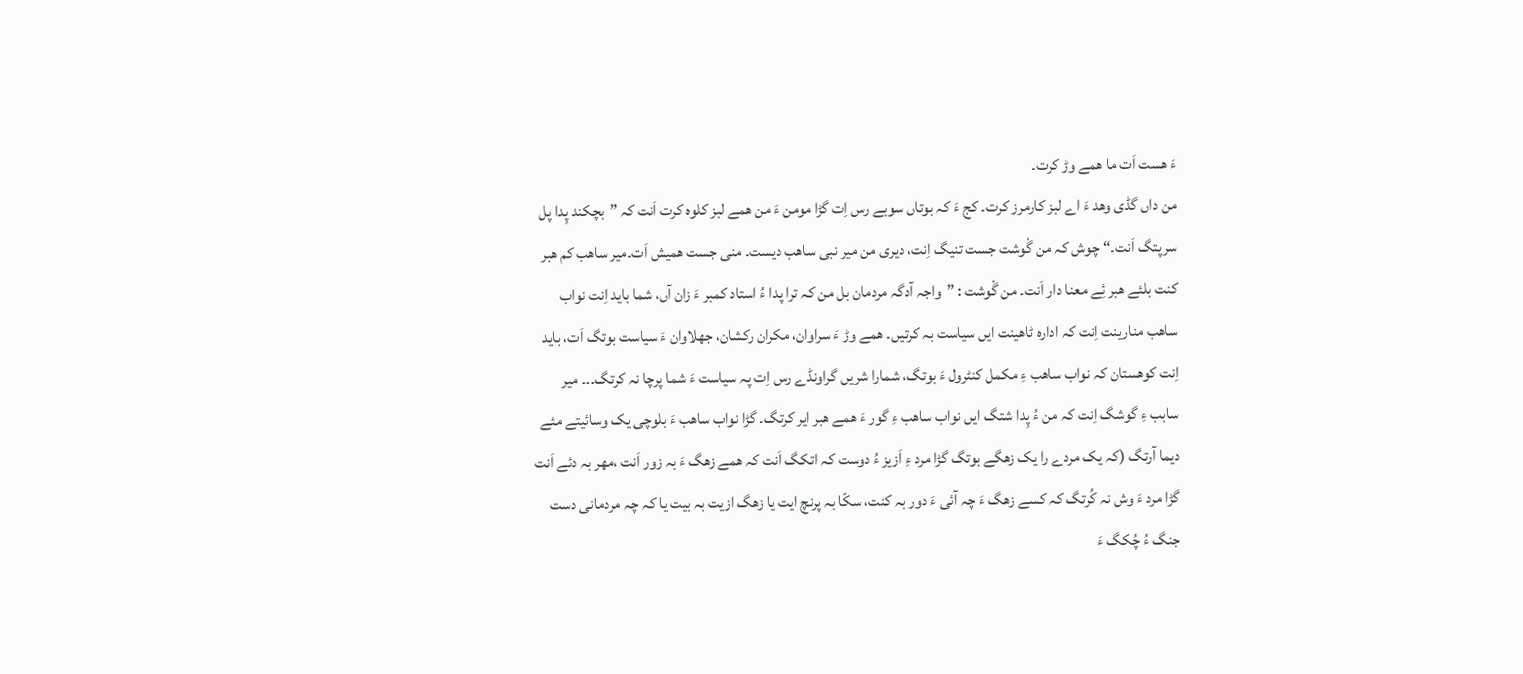ءَ ھست اَت ما ھمے وڑ کرت۔
من داں گڈی وھد ءَ اے لبز کارمرز کرت۔ کج ءَ کہ بوتاں سوبے رس اِت گڑا مومن ءَ من ھمے لبز کلوہ کرت اَنت کہ ”بچکند پِدا پل سرپتگ اَنت۔“ چوش کہ من گْوشت جست تنیگ اِنت، دیری من میر نبی ساھب دیست۔ منی جست ھمیش اَت۔میر ساھب کم ھبر کنت بلئے ھبر ئِے معنا دار اَنت۔ من گْوشت : ”واجہ آدگہ مردمان بل من کہ ترا پدا ءُ استاد کمبر ءَ زان آں، شما باید اِنت نواب ساھب منارینت اِنت کہ ادارہ ٹاھینت ایں سیاست بہ کرتیں۔ ھمے وڑ ءَ سراوان، مکران رکشان، جھلاوان ءَ سیاست بوتگ اَت، باید اِنت کوھستان کہ نواب ساھب ءِ مکمل کنٹرول ءَ بوتگ، شمارا شریں گراونڈے رس اِت پہ سیاست ءَ شما پرچا نہ کرتگ۔۔۔ میر سابب ءِ گوشگ اِنت کہ من ءُ پِدا شتگ ایں نواب ساھب ءِ گور ءَ ھمے ھبر ایر کرتگ۔ گڑا نواب ساھب ءَ بلوچی یک وسائیتے مئے دیما آرتگ (کہ یک مردے را یک زھگے بوتگ گڑا مرد ءِ اَزیز ءُ دوست کہ اتکگ اَنت کہ ھمے زھگ ءَ بہ زور اَنت ،مھر بہ دئے اَنت گڑا مرد ءَ وش نہ کُرتگ کہ کسے زھگ ءَ چہ آئی ءَ دور بہ کنت، سکّا بہ پرنچ ایت یا زھگ ازیت بہ بیت یا کہ چہ مردمانی دست جنگ ءُ چُکگ ءَ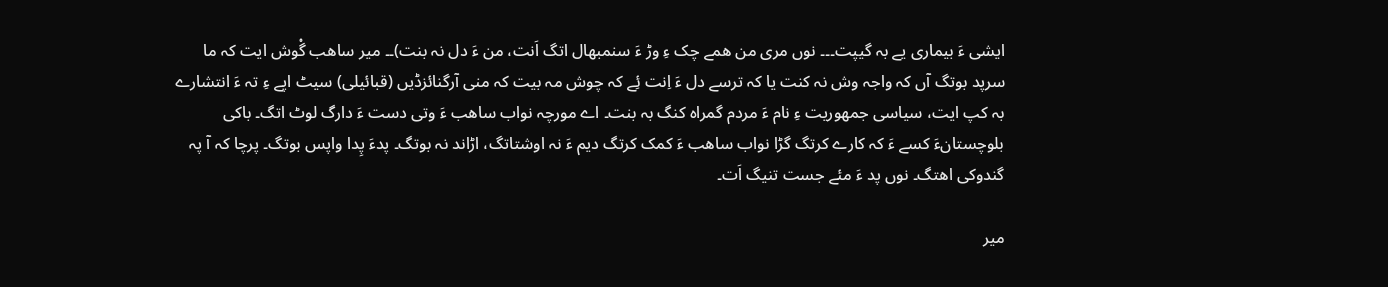ایشی ءَ بیماری یے بہ گیپت۔۔۔ نوں مری من ھمے چک ءِ وڑ ءَ سنمبھال اتگ اَنت، من ءَ دل نہ بنت)۔۔ میر ساھب گْوش ایت کہ ما سرپد بوتگ آں کہ واجہ وش نہ کنت یا کہ ترسے دل ءَ اِنت ئِے کہ چوش مہ بیت کہ منی آرگنائزڈیں (قبائیلی) سیٹ اپے ءِ تہ ءَ انتشارے بہ کپ ایت، سیاسی جمھوریت ءِ نام ءَ مردم گمراہ کنگ بہ بنت۔ اے مورچہ نواب ساھب ءَ وتی دست ءَ دارگ لوٹ اتگ۔ باکی بلوچستانءَ کسے ءَ کہ کارے کرتگ گڑا نواب ساھب ءَ کمک کرتگ دیم ءَ نہ اوشتاتگ، اڑاند نہ بوتگ۔ پدءَ پِدا واپس بوتگ۔ پرچا کہ آ پہ گندوکی اھتگ۔ نوں پد ءَ مئے جست تنیگ اَت۔

میر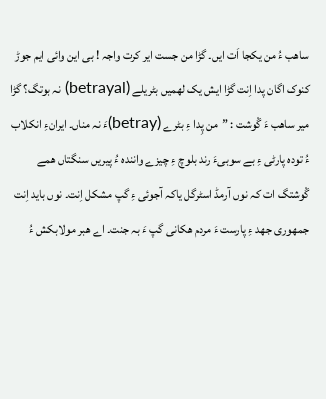ساھب ءُ من یکجا اَت ایں۔ گڑا من جست ایر کرت واجہ ! بی این وائی ایم جوڑ کنوک اگان پدا اِنت گڑا ایش یک لھمیں بٹریلے (betrayal) نہ بوتگ؟ گڑا میر ساھب ءَ گْوشت : ”من پِدا ءِ بٹرے (betray)ءَ نہ مناں۔ ایرانءِ انکلاب ءُ تودہ پارٹی ءِ بے سوبیءَ رند بلوچ ءِ چیزے وانندہ ءُ پیریں سنگتاں ھمے گْوشتگ ات کہ نوں آرمڈ اسٹرگل یاکہ آجوئی ءِ گپ مشکل اِنت۔ نوں باید اِنت جمھوری جھد ءِ پارست ءَ مردم ھکانی گپ ءَ بہ جنت۔ اے ھبر مولابکش ءُ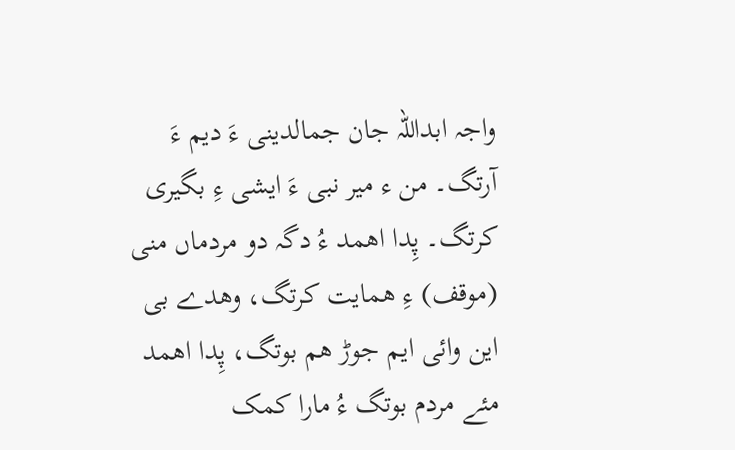واجہ ابداللہ جان جمالدینی ءَ دیم ءَ آرتگ۔ من ء میر نبی ءَ ایشی ءِ بگیری کرتگ۔ پِدا اھمد ءُ دگہ دو مردماں منی (موقف) ءِ ھمایت کرتگ، وھدے بی این وائی ایم جوڑ ھم بوتگ، پِدا اھمد مئے مردم بوتگ ءُ مارا کمک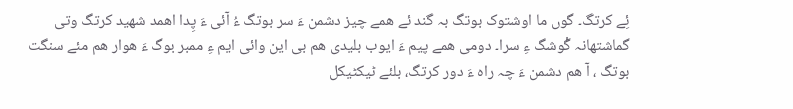ئِے کرتگ۔ گوں ما اوشتوک بوتگ بہ گند ئے ھمے چیز دشمن ءَ سر بوتگ ءُ آئی ءَ پِدا اھمد شھید کرتگ وتی گماشتھانہ گْوشگ ءِ سرا۔ دومی ھمے پیم ءَ ایوب بلیدی ھم بی این وائی ایم ءِ ممبر بوگ ءَ ھوار ھم مئے سنگت بوتگ ، آ ھم دشمن ءَ چہ راہ ءَ دور کرتگ، بلئے ٹیکٹیکل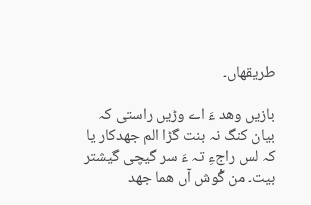طریقھاں۔

بازیں وھد ءَ اے وڑیں راستی کہ بیان کنگ نہ بنت گڑا الم جھدکار یا کہ لس راجءِ تہ ءَ سر گیچی گیشتر بیت۔ من گْوش آں ھما جھد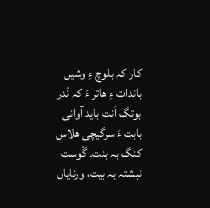کار کہ بلوچ ءِ وشیں باندات ءِ ھاتر ءَ کہ نْدر بوتگ اَنت باید آوانی بابت ءَ سرگیچی ھلاس کنگ بہ بنت۔ گْوست نبشتہ بہ بیت، ورنایاں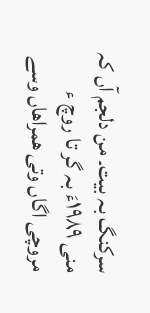سرکنگ بہ بیت۔ من دلجم آں کہ منی ۱۹۸۹ءَ بہ گر تا روچ ء مروچی اگاں وتی ھمراھاں وسے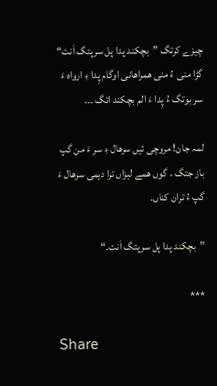چیزے کرتگ ”بچکند پدا پل سرپتگ اَنت“ گڑا منی ءُ منی ھمراھانی اوگام پِدا ءِ ارواہ ءَ سر بوتگ ءُ پِدا ءَ الم بچکند اتگ ۔۔۔

لمہ جان! مروچی ئیں سرھال ءِ سر ءَ من گپ باز جتگ ، گوں ھمے لبزاں ترا دیمی سرھال ءَ گپ ءُ تران کناں۔

”بچکند پدا پل سرپتگ اَنت۔“

***

Share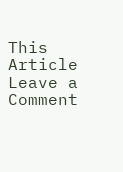This Article
Leave a Comment